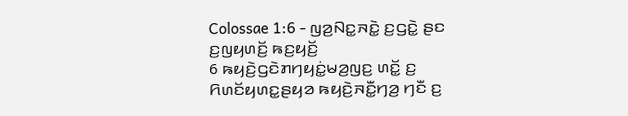Colossae 1:6 - ꤜꤤ꤬ꤡꤢ꤭ꤏꤢꤧ꤭ ꤢ꤬ꤞꤢꤧ꤭ ꤔꤢ ꤢ꤬ꤜꤟꤛꤢꤩ꤬ ꤒꤢ꤬ꤟꤢꤩ꤬
6 ꤒꤟꤢꤧ꤬ꤞꤢꤧꤊꤚꤟꤢꤦ꤭ꤗꤤ꤬ꤜꤢ꤬ ꤛꤢꤩ꤭ ꤢ꤬ ꤖꤛꤢꤩꤟꤛꤢ꤭ꤔꤟꤤ ꤒꤟꤢꤧ꤬ꤏꤢꤪ꤭ꤚꤤ꤬ ꤚꤢꤪ ꤢ꤬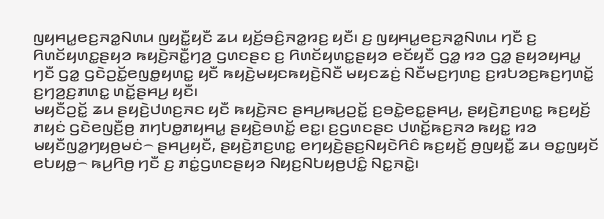ꤜꤟꤌꤣ꤭ꤕꤢ꤬ꤏꤤ꤭ꤡꤛꤣ ꤜꤟꤢꤪ꤭ꤟꤢꤪ ꤘꤣ ꤟꤢꤩ꤬ꤋꤢꤨ꤬ꤏꤤ꤭ꤙꤢ꤬ ꤟꤢꤪ꤯ ꤢ꤬ ꤜꤟꤌꤣ꤭ꤕꤢ꤬ꤏꤤ꤭ꤡꤛꤣ ꤚꤢꤪ ꤢ꤬ ꤖꤛꤢꤩꤟꤛꤢ꤭ꤔꤟꤤ ꤒꤟꤢꤧ꤬ꤏꤢꤪ꤭ꤚꤤ꤬ ꤞꤛꤢꤔꤢ ꤢ꤬ ꤖꤛꤢꤩꤟꤛꤢ꤭ꤔꤟꤤ ꤕꤢꤩꤟꤢꤪ ꤞꤤ꤭ ꤙꤤ ꤞꤤ꤭ ꤔꤟꤤꤟꤌꤣ꤭ ꤚꤢꤪ ꤞꤤ꤭ ꤞꤢꤧꤑꤢꤩ꤭ꤕꤜꤥ꤭ꤟꤛꤢ꤭ ꤟꤢꤪ ꤒꤟꤢꤧ꤬ꤗꤟꤢꤒꤟꤢꤧ꤬ꤡꤢꤪ ꤗꤟꤢꤘꤢꤦ꤬ ꤡꤢꤪꤗꤢ꤬ꤚꤛꤢ꤬ ꤢ꤬ꤙꤝꤤꤢ꤬ꤒꤢ꤬ꤚꤛꤢꤩ꤭ ꤢ꤬ꤚꤤ꤬ꤢ꤬ꤊꤛꤢ꤭ ꤛꤢꤩ꤭ꤔꤌꤣ꤬ ꤟꤢꤪ꤯
ꤗꤟꤢꤪꤑꤢꤩ꤭ ꤘꤣ ꤔꤟꤢꤧ꤬ꤓꤛꤢ꤬ꤏꤢ ꤟꤢꤪ ꤒꤟꤢꤧ꤬ꤏꤢ ꤔꤌꤣ꤬ꤒꤣ꤬ꤑꤢꤩ꤭ ꤢ꤬ꤋꤢꤧ꤭ꤕꤢ꤭ꤔꤌꤣ꤬, ꤔꤟꤢꤧ꤬ꤊꤢ꤬ꤛꤢ꤭ ꤒꤢ꤬ꤟꤢꤩ꤬ ꤊꤟꤢꤦ ꤞꤢꤧꤕꤜꤢꤪ꤬ꤥ꤬ ꤊꤚꤝꤥ꤭ꤊꤟꤌꤣ꤭ ꤔꤟꤢꤧ꤬ꤋꤛꤢꤩ꤭ ꤕꤢ꤭꤯ ꤢ꤬ꤞꤛꤢꤔꤢ ꤓꤛꤢꤩ꤭ꤒꤢ꤬ꤏꤤ ꤒꤟꤢ꤭ ꤙꤤ ꤗꤟꤢꤪꤜꤤ꤭ꤚꤟꤥ꤬ꤗꤢꤦ꤮ ꤔꤌꤣ꤬ꤟꤢꤪ, ꤔꤟꤢꤧ꤬ꤊꤢ꤬ꤛꤢ꤭ ꤕꤚꤟꤢꤧ꤬ꤔꤢ꤬ꤡꤟꤢꤧꤖꤢꤨ ꤒꤢ꤬ꤟꤢꤩ꤬ ꤥ꤬ꤜꤟꤢꤪ꤭ ꤘꤣ ꤋꤢ꤭ꤜꤟꤢꤩ ꤕꤝꤟꤥ꤭꤮ ꤒꤣ꤬ꤖꤥ꤬ ꤚꤢꤪ ꤢ꤬ ꤊꤢꤦ꤭ꤞꤛꤢꤔꤟꤤ ꤡꤟꤢ꤬ꤡꤝꤟꤥ꤬ꤓꤢꤨ꤭ ꤡꤢ꤭ꤏꤢꤧ꤭꤯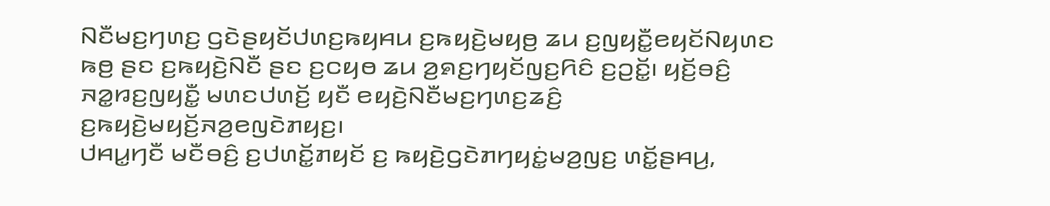ꤡꤢꤪꤗꤢ꤬ꤚꤛꤢ꤬ ꤞꤢꤧꤔꤟꤢꤩꤓꤛꤢ꤬ꤒꤟꤌꤣ ꤢ꤬ꤒꤟꤢꤧ꤬ꤗꤟꤥ꤬ ꤘꤣ ꤢ꤬ꤜꤟꤢꤪ꤭ꤕꤟꤢꤩꤡꤟꤛꤢ ꤒꤥ꤬ ꤔꤢ ꤢ꤬ꤒꤟꤢꤧ꤬ꤡꤢꤪ ꤔꤢ ꤢ꤬ꤍꤟꤥ ꤘꤣ ꤤ꤬ꤎꤢ꤬ꤚꤟꤢꤩꤜꤢ꤬ꤖꤢꤨ ꤢ꤬ꤑꤢꤩ꤭꤯ ꤟꤢꤩ꤬ꤋꤢꤨ꤬ ꤏꤤ꤭ꤙꤢ꤬ꤜꤟꤢꤪ꤭ ꤗꤛꤢꤓꤛꤢꤩ꤬ ꤟꤢꤪ ꤕꤟꤢꤧ꤬ꤡꤢꤪꤗꤢ꤬ꤚꤛꤢ꤬ꤘꤢꤨ꤬ ꤢ꤬ꤒꤟꤢꤧ꤬ꤗꤟꤢꤩ꤬ꤏꤤ꤬ꤕꤜꤢꤧꤊꤟꤢ꤬꤯
ꤓꤌꤣ꤭ꤚꤢꤪ ꤗꤢꤪꤋꤢꤨ꤬ ꤢ꤬ꤓꤛꤢꤩ꤭ꤊꤟꤢꤩ ꤢ꤬ ꤒꤟꤢꤧ꤬ꤞꤢꤧꤊꤚꤟꤢꤦ꤭ꤗꤤ꤬ꤜꤢ꤬ ꤛꤢꤩ꤭ꤔꤌꤣ꤬,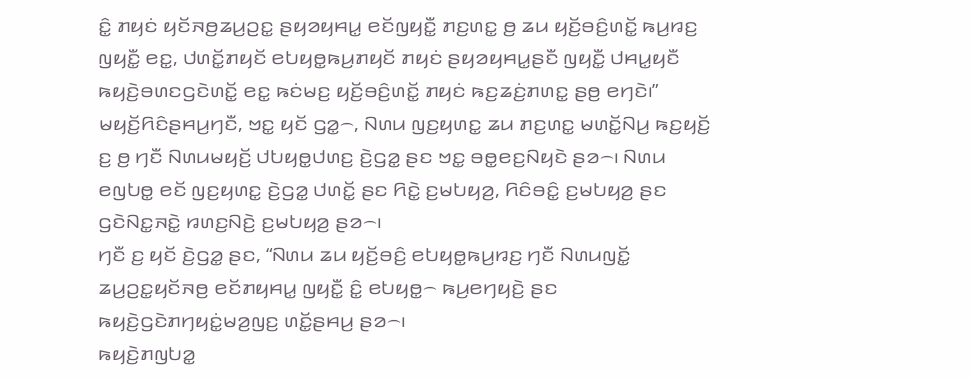ꤢꤨ꤭ ꤊꤟꤢꤦ ꤟꤢꤩꤏꤥ꤬ꤘꤣ꤬ꤑꤢ꤭ ꤔꤟꤤꤟꤌꤣ꤭ ꤕꤢꤩꤜꤟꤢꤪ꤭ ꤊꤢ꤬ꤛꤢ꤭ ꤥ꤬ ꤘꤣ ꤟꤢꤩ꤬ꤋꤢꤨ꤬ꤛꤢꤩ꤭ ꤒꤣ꤬ꤙꤢ꤬ ꤜꤟꤢꤪ꤭ ꤕꤢ꤭, ꤓꤛꤢꤩ꤭ꤊꤟꤢꤩ ꤕꤝꤟꤥ꤭ꤒꤣ꤬ꤊꤟꤢꤩ ꤊꤟꤢꤦ ꤔꤟꤤꤟꤌꤣ꤭ꤔꤢꤪ ꤜꤟꤢꤪ꤭ ꤓꤌꤣ꤭ꤟꤢꤪ ꤒꤟꤢꤧ꤬ꤋꤛꤢꤞꤢꤧꤛꤢꤩ꤭ ꤕꤢ꤭ ꤒꤢꤦꤗꤢ꤬ ꤟꤢꤩ꤬ꤋꤢꤨ꤬ꤛꤢꤩ꤭ ꤊꤟꤢꤦ ꤒꤢ꤬ꤘꤢꤦ꤬ꤊꤛꤢ꤭ ꤔꤥ꤬ ꤕꤚꤢꤧ꤯”
ꤗꤟꤢꤩ꤬ꤖꤢꤨꤔꤌꤣ꤬ꤚꤢꤪ, ꤠꤢ꤭ ꤟꤢꤩ ꤞꤤ꤭꤮, ꤡꤛꤣ ꤜꤢ꤬ꤟꤛꤢ꤭ ꤘꤣ ꤊꤢ꤬ꤛꤢ꤭ ꤗꤛꤢꤩ꤭ꤡꤣ꤬ ꤒꤢ꤬ꤟꤢꤩ꤬ ꤢ꤬ ꤥ꤬ ꤚꤢꤪ ꤡꤛꤣꤗꤟꤢꤩ꤬ ꤓꤝꤟꤥ꤭ꤓꤛꤢ꤬ ꤢꤧ꤬ꤞꤤ꤭ ꤔꤢ ꤠꤢ꤭ ꤋꤥ꤭ꤕꤢ꤬ꤡꤟꤢꤧ ꤔꤤ꤮꤯ ꤡꤛꤣ ꤕꤜꤝꤥ꤭ ꤕꤢꤩ ꤜꤢ꤬ꤟꤛꤢ꤭ ꤢꤧ꤬ꤞꤤ꤭ ꤓꤛꤢꤩ꤭ ꤔꤢ ꤖꤢꤧ꤭ ꤢ꤬ꤗꤝꤟꤤ꤬, ꤖꤢꤨꤋꤢꤨ꤭ ꤢ꤬ꤗꤝꤟꤤ꤬ ꤔꤢ ꤞꤢꤧꤡꤢ꤭ꤏꤢꤧ꤭ ꤙꤛꤢ꤬ꤡꤢꤧ꤬ ꤢ꤬ꤗꤝꤟꤤ꤬ ꤔꤤ꤮꤯
ꤚꤢꤪ ꤢ꤬ ꤟꤢꤩ ꤢꤧ꤬ꤞꤤ꤭ ꤔꤢ, “ꤡꤛꤣ ꤘꤣ ꤟꤢꤩ꤬ꤋꤢꤨ꤬ ꤕꤝꤟꤥ꤭ꤒꤣ꤬ꤙꤢ꤬ ꤚꤢꤪ ꤡꤛꤣꤜꤢꤩ꤭ ꤘꤣ꤬ꤑꤢ꤭ꤟꤢꤩꤏꤥ꤬ ꤕꤢꤩꤊꤟꤌꤣ꤭ ꤜꤟꤢꤪ꤭ ꤢꤨ꤭ ꤕꤝꤟꤥ꤭꤮ ꤒꤣ꤬ꤕꤚꤟꤢꤧ꤬ ꤔꤢ ꤒꤟꤢꤧ꤬ꤞꤢꤧꤊꤚꤟꤢꤦ꤭ꤗꤤ꤬ꤜꤢ꤬ ꤛꤢꤩ꤭ꤔꤌꤣ꤬ ꤔꤤ꤮꤯
ꤒꤟꤢꤧ꤬ꤊꤜꤝꤤ꤭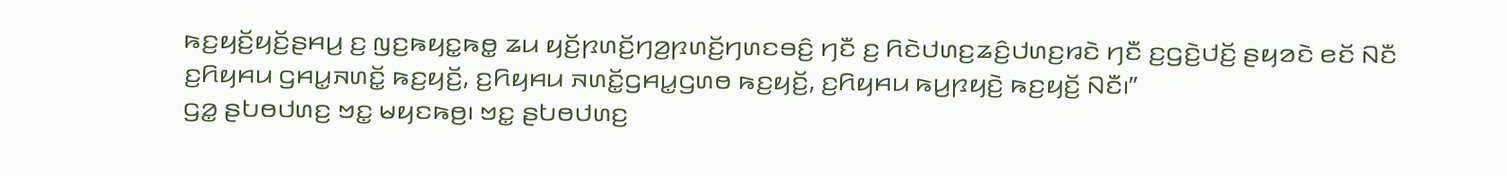ꤒꤢ꤬ꤟꤢꤩ꤬ꤟꤢꤩ꤬ꤔꤌꤣ꤬ ꤢ꤬ ꤜꤢ꤬ꤒꤟꤢ꤭ꤒꤥ꤭ ꤘꤣ ꤟꤢꤩ꤬ꤐꤛꤢꤩ꤬ꤚꤤ꤬ꤐꤛꤢꤩ꤬ꤚꤛꤢꤋꤢꤨ꤬ ꤚꤢꤪ ꤢ꤬ ꤖꤢꤧꤓꤛꤢ꤬ꤘꤢꤨ꤬ꤓꤛꤢ꤬ꤙꤢꤧ ꤚꤢꤪ ꤢ꤬ꤞꤢꤧ꤬ꤓꤢꤩ꤬ ꤔꤟꤤꤢꤧ ꤕꤢꤩ ꤡꤢꤪ ꤢ꤬ꤖꤟꤌꤣ ꤞꤌꤣ꤭ꤏꤛꤢꤩ꤭ ꤒꤢ꤬ꤟꤢꤩ꤬, ꤢ꤬ꤖꤟꤌꤣ ꤏꤛꤢꤩ꤭ꤞꤌꤣ꤭ꤞꤛꤥ ꤒꤢ꤬ꤟꤢꤩ꤬, ꤢ꤬ꤖꤟꤌꤣ ꤒꤣ꤬ꤐꤟꤢꤧ꤬ ꤒꤢ꤬ꤟꤢꤩ꤬ ꤡꤢꤪ꤯”
ꤞꤤ꤭ ꤔꤝꤥꤓꤛꤢ꤬ ꤠꤢ꤭ ꤗꤟꤢꤒꤥ꤬꤯ ꤠꤢ꤭ ꤔꤝꤥꤓꤛꤢ꤬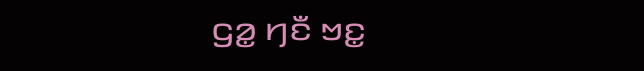ꤞꤤ꤭ ꤚꤢꤪ ꤠꤢ꤭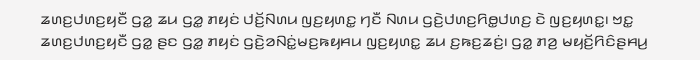ꤘꤛꤢ꤬ꤓꤛꤢ꤬ꤟꤢꤪ ꤞꤤ꤭ ꤘꤣ ꤞꤤ꤭ ꤊꤟꤢꤦ ꤓꤢꤩ꤬ꤡꤛꤣ ꤜꤢ꤬ꤟꤛꤢ꤭ ꤚꤢꤪ ꤡꤛꤣ ꤞꤢꤧ꤬ꤓꤛꤢ꤬ꤖꤥ꤭ꤓꤛꤢ꤬ ꤢꤧ ꤜꤢ꤬ꤟꤛꤢ꤭꤯ ꤠꤢ꤭ ꤘꤛꤢ꤬ꤓꤛꤢ꤬ꤟꤢꤪ ꤞꤤ꤭ ꤔꤢ ꤞꤤ꤭ ꤊꤟꤢꤦ ꤞꤢꤧ꤬ꤤꤡꤢꤦ꤭ꤗꤢ꤬ꤒꤟꤌꤣ ꤜꤢ꤬ꤟꤛꤢ꤭ ꤘꤣ ꤢ꤬ꤒꤢ꤬ꤘꤢꤦ꤬꤯ ꤞꤤ꤭ ꤊꤤ꤬ ꤗꤟꤢꤩ꤬ꤖꤢꤨꤔꤌꤣ꤬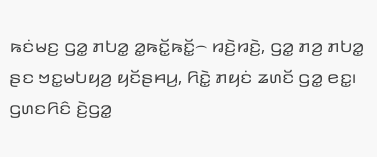ꤒꤢꤦꤗꤢ꤬ ꤞꤤ꤭ ꤊꤝꤤ꤭ ꤤ꤭ꤒꤢꤩ꤭ꤒꤢꤩ꤭꤮ ꤙꤢꤧ꤬ꤙꤢꤧ꤬, ꤞꤤ꤭ ꤊꤤ꤬ ꤊꤝꤤ꤭ ꤔꤢ ꤠꤢ꤭ꤗꤝꤟꤤ꤬ ꤟꤢꤩꤔꤌꤣ꤬, ꤖꤢꤧ꤭ ꤊꤟꤢꤦ ꤘꤛꤢꤩ ꤞꤤ꤭ ꤕꤢ꤭꤯
ꤞꤛꤢꤖꤢꤨ ꤢꤧ꤬ꤞꤤ꤭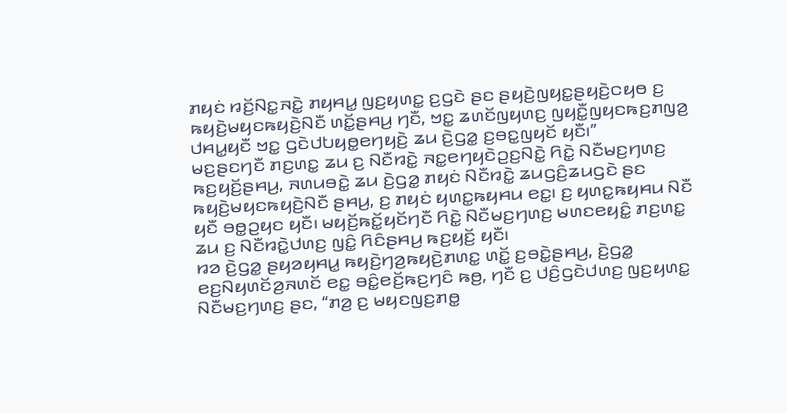ꤊꤟꤢꤦ ꤙꤢꤩ꤬ꤡꤢ꤭ꤏꤢꤧ꤭ ꤊꤟꤌꤣ꤭ ꤜꤢ꤬ꤟꤛꤢ꤭ ꤢ꤬ꤞꤢꤧ ꤔꤢ ꤔꤟꤢꤧ꤬ꤜꤟꤢ꤭ꤔꤟꤢꤧ꤬ꤍꤟꤥ ꤢ꤬ ꤒꤟꤢꤧ꤬ꤗꤟꤢꤒꤟꤢꤧ꤬ꤡꤢꤪ ꤛꤢꤩ꤭ꤔꤌꤣ꤬ ꤚꤢꤪ, ꤠꤢ꤭ ꤘꤛꤢꤩꤜꤟꤛꤢ꤬ ꤜꤟꤢꤪ꤭ꤜꤟꤢꤒꤢ꤬ꤊꤜꤤ꤬ ꤓꤌꤣ꤭ꤟꤢꤪ ꤠꤢ꤭ ꤞꤢꤧꤓꤝꤟꤥ꤭ꤕꤚꤟꤢꤧ꤬ ꤘꤣ ꤢꤧ꤬ꤞꤤ꤭ ꤢ꤬ꤋꤢ꤭ꤜꤟꤢꤩ ꤟꤢꤪ꤯”
ꤗꤢ꤬ꤔꤢꤚꤢꤪ ꤊꤢ꤬ꤛꤢ꤭ ꤘꤣ ꤢ꤬ ꤡꤢꤪꤙꤢꤧ꤭ ꤏꤢ꤭ꤕꤚꤟꤢꤧꤑꤢ꤬ꤡꤢꤧ꤭ ꤖꤢꤧ꤭ ꤡꤢꤪꤗꤢ꤬ꤚꤛꤢ꤬ ꤒꤢ꤬ꤟꤢꤩ꤬ꤔꤌꤣ꤬, ꤏꤛꤣꤋꤢꤧ꤭ ꤘꤣ ꤢꤧ꤬ꤞꤤ꤭ ꤊꤟꤢꤦ ꤡꤢꤪꤙꤢꤧ꤭ ꤘꤣꤞꤢꤨ꤬ꤘꤣꤞꤢꤧ ꤔꤢ ꤒꤟꤢꤧ꤬ꤗꤟꤢꤒꤟꤢꤧ꤬ꤡꤢꤪ ꤔꤌꤣ꤬, ꤢ꤬ ꤊꤟꤢꤦ ꤟꤛꤢ꤭ꤒꤟꤌꤣ ꤕꤢ꤭꤯ ꤢ꤬ ꤟꤛꤢ꤭ꤒꤟꤌꤣ ꤡꤢꤪ ꤟꤢꤪ ꤋꤥ꤭ꤑꤟꤢ ꤟꤢꤪ꤯ ꤗꤟꤢꤩ꤬ꤒꤢꤩ꤭ꤟꤢꤩꤚꤢꤪ ꤖꤢꤧ꤭ ꤡꤢꤪꤗꤢ꤬ꤚꤛꤢ꤬ ꤗꤛꤢꤕꤟꤢꤨ꤭ ꤊꤢ꤬ꤛꤢ꤭ ꤘꤣ ꤢ꤬ ꤡꤢꤪꤙꤢꤧ꤭ꤓꤛꤢ꤬ ꤜꤢꤨ꤭ ꤖꤢꤨꤔꤌꤣ꤬ ꤒꤢ꤬ꤟꤢꤩ꤬ ꤟꤢꤪ꤯
ꤙꤤ ꤢꤧ꤬ꤞꤤ꤭ ꤔꤟꤤꤟꤌꤣ꤭ ꤒꤟꤢꤧ꤬ꤚꤤ꤬ꤒꤟꤢꤧ꤬ꤊꤛꤢ꤭ ꤛꤢꤩ꤭ ꤢ꤬ꤋꤢꤧ꤭ꤔꤌꤣ꤬, ꤢꤧ꤬ꤞꤤ꤭ ꤕꤢ꤬ꤡꤟꤛꤢꤩꤤ꤬ꤏꤛꤢꤩ ꤕꤢ꤭ ꤋꤢꤨ꤭ꤕꤢꤩ꤬ꤒꤢ꤬ꤚꤢꤨ ꤒꤥ꤬, ꤚꤢꤪ ꤢ꤬ ꤓꤢꤨ꤬ꤞꤢꤧꤓꤛꤢ꤬ ꤜꤢ꤬ꤟꤛꤢ꤭ ꤡꤢꤪꤗꤢ꤬ꤚꤛꤢ꤬ ꤔꤢ, “ꤊꤤ꤬ ꤢ꤬ ꤗꤟꤢꤜꤢ꤬ꤊꤥ꤭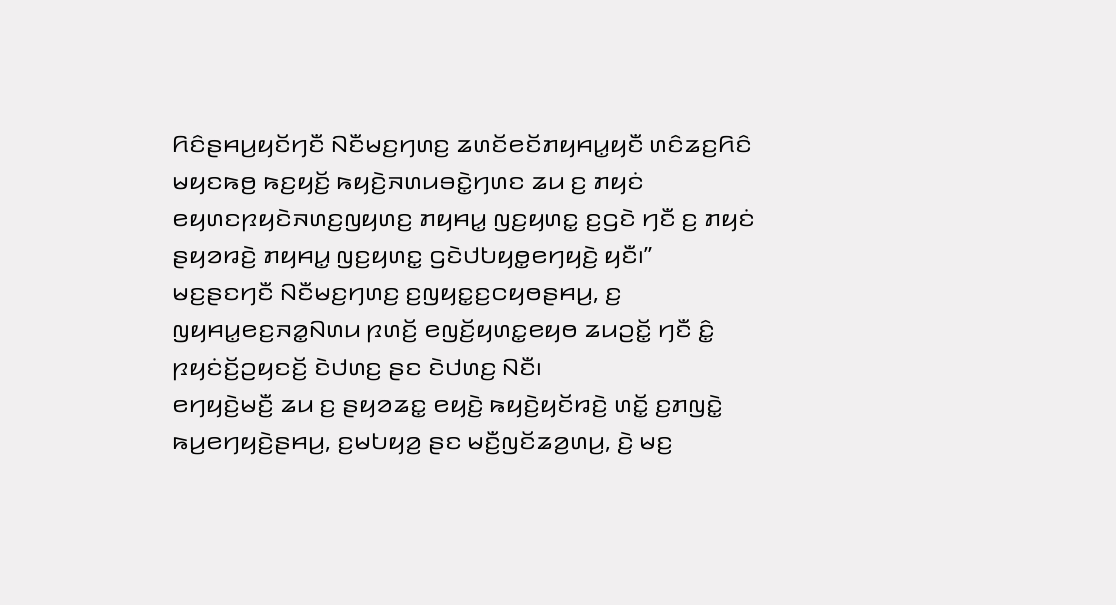ꤖꤢꤨꤔꤌꤣ꤬ꤟꤢꤩꤚꤢꤪ ꤡꤢꤪꤗꤢ꤬ꤚꤛꤢ꤬ ꤘꤛꤢꤩꤕꤢꤩꤊꤟꤌꤣ꤭ꤟꤢꤪ ꤛꤢꤨꤘꤢ꤬ꤖꤢꤨ ꤗꤟꤢꤒꤥ꤬ ꤒꤢ꤬ꤟꤢꤩ꤬ ꤒꤟꤢꤧ꤬ꤏꤛꤣꤋꤢꤧ꤭ꤚꤛꤢ ꤘꤣ ꤢ꤬ ꤊꤟꤢꤦ ꤕꤟꤛꤢꤐꤟꤢꤧꤏꤛꤢ꤬ꤜꤟꤛꤢ꤬ ꤊꤟꤌꤣ꤭ ꤜꤢ꤬ꤟꤛꤢ꤭ ꤢ꤬ꤞꤢꤧ ꤚꤢꤪ ꤢ꤬ ꤊꤟꤢꤦ ꤔꤟꤤꤙꤢꤧ꤬ ꤊꤟꤌꤣ꤭ ꤜꤢ꤬ꤟꤛꤢ꤭ ꤞꤢꤧꤓꤝꤟꤥ꤭ꤕꤚꤟꤢꤧ꤬ ꤟꤢꤪ꤯”
ꤗꤢ꤬ꤔꤢꤚꤢꤪ ꤡꤢꤪꤗꤢ꤬ꤚꤛꤢ꤬ ꤢ꤬ꤜꤟꤢ꤭ꤢ꤬ꤍꤟꤥꤔꤌꤣ꤬, ꤢ꤬ ꤜꤟꤌꤣ꤭ꤕꤢ꤬ꤏꤤ꤭ꤡꤛꤣ ꤐꤛꤢꤩ꤬ ꤕꤜꤢꤩ꤬ꤟꤛꤢ꤭ꤕꤟꤥ ꤘꤣꤑꤢꤩ꤭ ꤚꤢꤪ ꤢꤨ꤭ ꤐꤟꤢꤦꤢꤩ꤬ꤑꤟꤢꤢꤩ꤬ ꤢꤧꤓꤛꤢ꤬ ꤔꤢ ꤢꤧꤓꤛꤢ꤬ ꤡꤢꤪ꤯
ꤕꤚꤟꤢꤧ꤬ꤗꤢꤪ꤬ ꤘꤣ ꤢ꤬ ꤔꤟꤤꤘꤢ꤭ ꤕꤟꤢꤧ꤬ ꤒꤟꤢꤧ꤬ꤟꤢꤩꤙꤢꤧ꤬ ꤛꤢꤩ꤭ ꤢ꤬ꤊꤜꤢꤧ꤭ ꤒꤣ꤬ꤕꤚꤟꤢꤧ꤬ꤔꤌꤣ꤬, ꤢ꤬ꤗꤝꤟꤤ꤬ ꤔꤢ ꤗꤢꤪ꤬ꤜꤢꤩꤘꤤ꤬ꤛꤣ꤬, ꤢꤧ꤬ ꤗꤢ꤬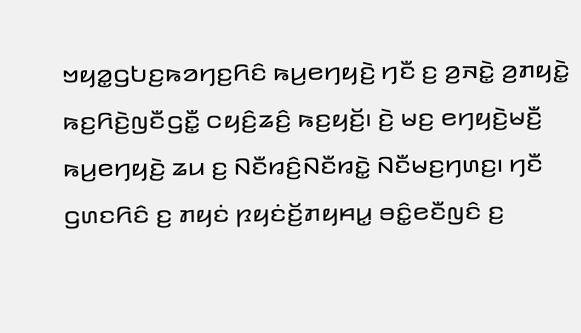ꤠꤟꤤ꤭ꤞꤝꤢ꤬ꤒꤤꤚꤢ꤬ꤖꤢꤨ ꤒꤣ꤬ꤕꤚꤟꤢꤧ꤬ ꤚꤢꤪ ꤢ꤬ ꤤ꤬ꤏꤢꤧ꤭ ꤤ꤬ꤊꤟꤢꤧ꤭ ꤒꤢ꤬ꤖꤢꤧ꤬ꤜꤢꤪꤞꤢꤪ꤭ ꤍꤟꤢꤨ꤬ꤘꤢꤨ꤬ ꤒꤢ꤬ꤟꤢꤩ꤬꤯ ꤢꤧ꤬ ꤗꤢ꤬ ꤕꤚꤟꤢꤧ꤬ꤗꤢꤪ꤬ ꤒꤣ꤬ꤕꤚꤟꤢꤧ꤬ ꤘꤣ ꤢ꤬ ꤡꤢꤪꤙꤢꤨ꤬ꤡꤢꤪꤙꤢꤧ꤭ ꤡꤢꤪꤗꤢ꤬ꤚꤛꤢ꤬꤯ ꤚꤢꤪ ꤞꤛꤢꤖꤢꤨ ꤢ꤬ ꤊꤟꤢꤦ ꤐꤟꤢꤦꤢꤩ꤬ꤊꤟꤌꤣ꤭ ꤋꤢꤨ꤭ꤕꤢꤪꤜꤢꤨ ꤢ꤬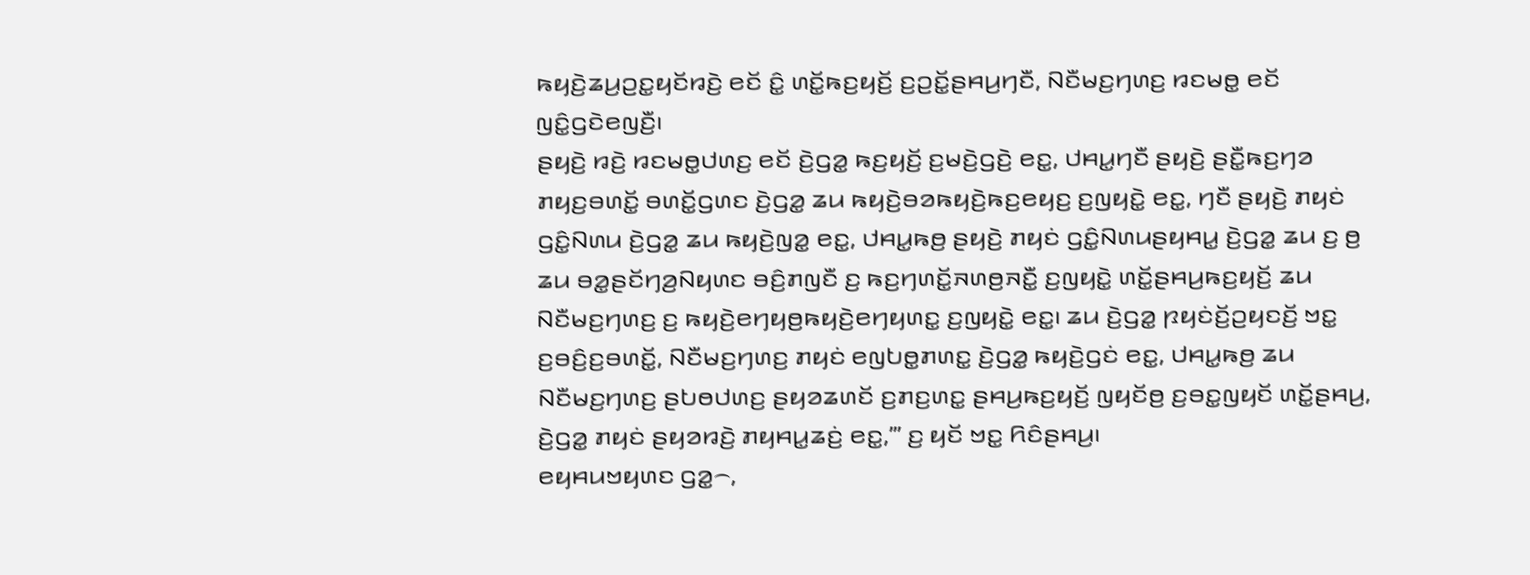ꤒꤟꤢꤧ꤬ꤘꤣ꤬ꤑꤢ꤭ꤟꤢꤩꤙꤢꤧ꤬ ꤕꤢꤩ ꤢꤨ꤭ ꤛꤢꤩ꤭ꤒꤢ꤬ꤟꤢꤩ꤬ ꤢ꤬ꤑꤢꤩ꤭ꤔꤌꤣ꤬ꤚꤢꤪ, ꤡꤢꤪꤗꤢ꤬ꤚꤛꤢ꤬ ꤙꤢꤗꤥ꤭ ꤕꤢꤩ ꤜꤢꤨ꤭ꤞꤢꤧꤕꤜꤢꤪ꤬꤯
ꤔꤟꤢꤧ꤬ ꤙꤢꤧ꤬ ꤙꤢꤗꤥ꤭ꤓꤛꤢ꤬ ꤕꤢꤩ ꤢꤧ꤬ꤞꤤ꤭ ꤒꤢ꤬ꤟꤢꤩ꤬ ꤢ꤬ꤗꤢꤧ꤬ꤞꤢꤧ꤬ ꤕꤢ꤭, ꤓꤌꤣ꤭ꤚꤢꤪ ꤔꤟꤢꤧ꤬ ꤔꤢꤪ꤭ꤒꤢ꤬ꤚꤤ ꤊꤟꤢ꤬ꤋꤛꤢꤩ꤭ ꤋꤛꤢꤩ꤭ꤞꤛꤢ ꤢꤧ꤬ꤞꤤ꤭ ꤘꤣ ꤒꤟꤢꤧ꤬ꤋꤤꤒꤟꤢꤧ꤬ꤒꤢ꤬ꤕꤟꤢ꤬ ꤢ꤬ꤜꤟꤢꤧ꤭ ꤕꤢ꤭, ꤚꤢꤪ ꤔꤟꤢꤧ꤬ ꤊꤟꤢꤦ ꤞꤢꤨ꤭ꤡꤛꤣ ꤢꤧ꤬ꤞꤤ꤭ ꤘꤣ ꤒꤟꤢꤧ꤬ꤜꤤ꤭ ꤕꤢ꤭, ꤓꤌꤣ꤭ꤒꤥ꤬ ꤔꤟꤢꤧ꤬ ꤊꤟꤢꤦ ꤞꤢꤨ꤭ꤡꤛꤣꤔꤟꤌꤣ꤭ ꤢꤧ꤬ꤞꤤ꤭ ꤘꤣ ꤢ꤬ ꤥ꤬ ꤘꤣ ꤋꤤ꤭ꤔꤢꤩꤚꤤ꤬ꤡꤟꤛꤢ ꤋꤢꤨ꤬ꤊꤜꤢꤪ ꤢ꤬ ꤒꤢ꤬ꤚꤛꤢꤩ꤭ꤏꤛꤥ꤬ꤏꤢꤪ꤭ ꤢ꤬ꤜꤟꤢꤧ꤭ ꤛꤢꤩ꤭ꤔꤌꤣ꤬ꤒꤢ꤬ꤟꤢꤩ꤬ ꤘꤣ ꤡꤢꤪꤗꤢ꤬ꤚꤛꤢ꤬ ꤢ꤬ ꤒꤟꤢꤧ꤬ꤕꤚꤟꤥ꤬ꤒꤟꤢꤧ꤬ꤕꤚꤟꤛꤢ꤭ ꤢ꤬ꤜꤟꤢꤧ꤭ ꤕꤢ꤭꤯ ꤘꤣ ꤢꤧ꤬ꤞꤤ꤭ ꤐꤟꤢꤦꤢꤩ꤬ꤑꤟꤢꤢꤩ꤬ ꤠꤢ꤭ ꤢ꤬ꤋꤢꤨ꤬ꤢ꤬ꤋꤛꤢꤩ꤭, ꤡꤢꤪꤗꤢ꤬ꤚꤛꤢ꤬ ꤊꤟꤢꤦ ꤕꤜꤝꤥ꤭ꤊꤛꤢ꤭ ꤢꤧ꤬ꤞꤤ꤭ ꤒꤟꤢꤧ꤬ꤞꤢꤦ ꤕꤢ꤭, ꤓꤌꤣ꤭ꤒꤥ꤬ ꤘꤣ ꤡꤢꤪꤗꤢ꤬ꤚꤛꤢ꤬ ꤔꤝꤥꤓꤛꤢ꤬ ꤔꤟꤤꤘꤛꤢꤩ ꤢ꤬ꤊꤢ꤬ꤛꤢ꤭ ꤔꤌꤣ꤬ꤒꤢ꤬ꤟꤢꤩ꤬ ꤜꤟꤢꤩꤥ꤬ ꤢ꤬ꤋꤢ꤭ꤜꤟꤢꤩ ꤛꤢꤩ꤭ꤔꤌꤣ꤬, ꤢꤧ꤬ꤞꤤ꤭ ꤊꤟꤢꤦ ꤔꤟꤤꤙꤢꤧ꤬ ꤊꤟꤌꤣ꤭ꤘꤢꤦ꤬ ꤕꤢ꤭,’” ꤢ꤬ ꤟꤢꤩ ꤠꤢ꤭ ꤖꤢꤨꤔꤌꤣ꤬꤯
ꤕꤟꤌꤣꤠꤟꤛꤢ ꤞꤤ꤭꤮,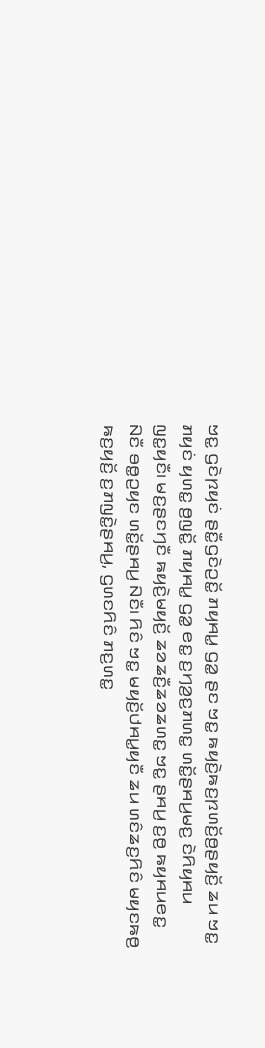ꤠꤢ꤭ ꤞꤢꤧꤐꤟꤢꤦ ꤔꤢꤪ꤭ꤞꤢꤧꤑꤢꤩ꤭ ꤊꤟꤌꤣ꤭ ꤞꤤ꤭ ꤔꤢ ꤠꤢ꤭ ꤒꤟꤢꤧ꤬ꤒꤢ꤬ꤐꤛꤢꤩ꤬ꤥ꤬ꤔꤟꤢꤩ꤬ ꤘꤣ ꤠꤢ꤭ ꤊꤟꤢꤦ ꤟꤛꤢ꤭ ꤥ꤬ꤜꤢꤩ꤭ ꤊꤟꤌꤣ꤭ ꤞꤤ꤭ ꤕꤢ꤭ ꤢ꤬ꤚꤤ꤬ꤢ꤬ꤊꤛꤢ꤭ ꤛꤢꤩ꤭ꤔꤌꤣ꤬ꤗꤢ꤬ ꤢꤧꤖꤟꤌꤣ ꤜꤢ꤭ꤟꤢꤪ꤯ ꤗꤢ꤬ꤔꤢꤚꤢꤪ ꤒꤟꤢꤧ꤬ꤗꤟꤢꤩ꤬ ꤘꤤꤘꤢꤪ꤬ꤘꤤꤘꤛꤢ꤭ ꤠꤢ꤭ ꤔꤌꤣ꤬ ꤢ꤬ꤥ꤬ ꤒꤟꤌꤣꤕꤢ꤭ ꤡꤢꤪ ꤋꤥ꤭ꤑꤟꤢ ꤛꤢꤩ꤭ꤔꤌꤣ꤬ ꤡꤢꤪ꤯ ꤖꤢꤨ ꤠꤢ꤭ ꤗꤟꤢꤩ꤬ꤓꤌꤣ꤭ꤟꤢꤪ ꤘꤣ ꤛꤢꤨꤘꤢ꤬ꤖꤢꤨ ꤗꤟꤢꤒꤥ꤬ ꤒꤢ꤬ꤟꤢꤩ꤬ ꤢ꤬ꤊꤜꤢꤧ꤭ꤔꤌꤣ꤬, ꤞꤛꤢꤖꤢꤨ ꤊꤢ꤬ꤛꤢ꤭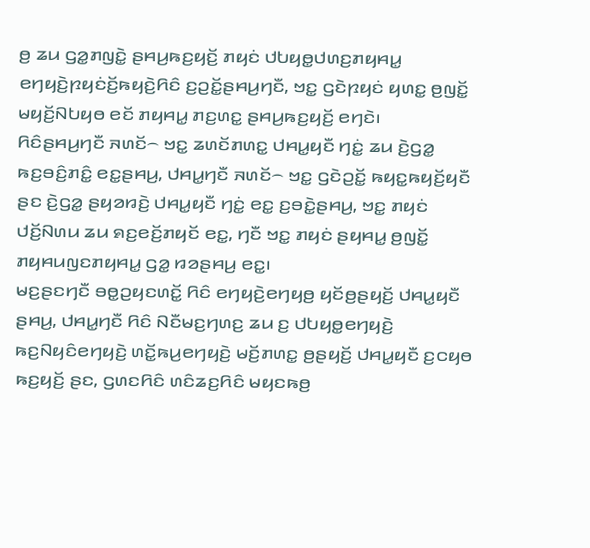ꤥ꤬ ꤘꤣ ꤞꤤ꤭ꤊꤜꤢꤧ꤭ ꤔꤌꤣ꤬ꤒꤢ꤬ꤟꤢꤩ꤬ ꤊꤟꤢꤦ ꤓꤝꤟꤥ꤭ꤓꤛꤢ꤬ꤊꤟꤌꤣ꤭ ꤕꤚꤟꤢꤧ꤬ꤐꤟꤢꤦꤢꤩ꤬ꤒꤟꤢꤧ꤬ꤖꤢꤨ ꤢ꤬ꤑꤢꤩ꤭ꤔꤌꤣ꤬ꤚꤢꤪ, ꤠꤢ꤭ ꤞꤢꤧꤐꤟꤢꤦ ꤟꤛꤢ꤭ ꤥ꤬ꤜꤢꤩ꤭ ꤗꤟꤢꤩ꤬ꤡꤝꤟꤥ ꤕꤢꤩ ꤊꤟꤌꤣ꤭ ꤊꤢ꤬ꤛꤢ꤭ ꤔꤌꤣ꤬ꤒꤢ꤬ꤟꤢꤩ꤬ ꤕꤚꤢꤧ꤯
ꤖꤢꤨꤔꤌꤣ꤬ꤚꤢꤪ ꤏꤛꤢꤩ꤮ ꤠꤢ꤭ ꤘꤛꤢꤩꤊꤛꤢ꤭ ꤓꤌꤣ꤭ꤟꤢꤪ ꤚꤢꤦ꤭ ꤘꤣ ꤢꤧ꤬ꤞꤤ꤭ ꤒꤢ꤬ꤋꤢꤨ꤬ꤊꤢꤨ꤭ ꤕꤢ꤭ꤔꤌꤣ꤬, ꤓꤌꤣ꤭ꤚꤢꤪ ꤏꤛꤢꤩ꤮ ꤠꤢ꤭ ꤞꤢꤧꤑꤢꤩ꤭ ꤒꤟꤢ꤭ꤒꤟꤢꤩ꤬ꤟꤢꤪ ꤔꤢ ꤢꤧ꤬ꤞꤤ꤭ ꤔꤟꤤꤙꤢꤧ꤬ ꤓꤌꤣ꤭ꤟꤢꤪ ꤚꤢꤦ꤭ ꤕꤢ꤭ ꤢ꤬ꤋꤢꤧ꤭ꤔꤌꤣ꤬, ꤠꤢ꤭ ꤊꤟꤢꤦ ꤓꤢꤩ꤬ꤡꤛꤣ ꤘꤣ ꤎꤢ꤬ꤕꤢꤩ꤬ꤊꤟꤢꤩ ꤕꤢ꤭, ꤚꤢꤪ ꤠꤢ꤭ ꤊꤟꤢꤦ ꤔꤟꤌꤣ꤭ ꤥ꤬ꤜꤢꤩ꤭ ꤊꤟꤌꤣꤜꤢꤊꤟꤌꤣ꤭ ꤞꤤ꤭ ꤙꤤꤔꤌꤣ꤬ ꤕꤢ꤭꤯
ꤗꤢ꤬ꤔꤢꤚꤢꤪ ꤋꤥ꤭ꤑꤟꤢꤛꤢꤩ꤭ ꤖꤢꤨ ꤕꤚꤟꤢꤧ꤬ꤕꤚꤟꤥ꤬ ꤟꤢꤩꤥ꤬ꤔꤟꤢꤩ꤬ ꤓꤌꤣ꤭ꤟꤢꤪ ꤔꤌꤣ꤬, ꤓꤌꤣ꤭ꤚꤢꤪ ꤖꤢꤨ ꤡꤢꤪꤗꤢ꤬ꤚꤛꤢ꤬ ꤘꤣ ꤢ꤬ ꤓꤝꤟꤥ꤭ꤕꤚꤟꤢꤧ꤬ ꤒꤢ꤬ꤡꤟꤢꤨꤕꤚꤟꤢꤧ꤬ ꤛꤢꤩ꤭ꤒꤣ꤬ꤕꤚꤟꤢꤧ꤬ ꤗꤢꤩ꤬ꤊꤛꤢ꤭ ꤥ꤬ꤔꤟꤢꤩ꤬ ꤓꤌꤣ꤭ꤟꤢꤪ ꤢ꤬ꤍꤟꤥ ꤒꤢ꤬ꤟꤢꤩ꤬ ꤔꤢ, ꤞꤛꤢꤖꤢꤨ ꤛꤢꤨꤘꤢ꤬ꤖꤢꤨ ꤗꤟꤢꤒꤥ꤬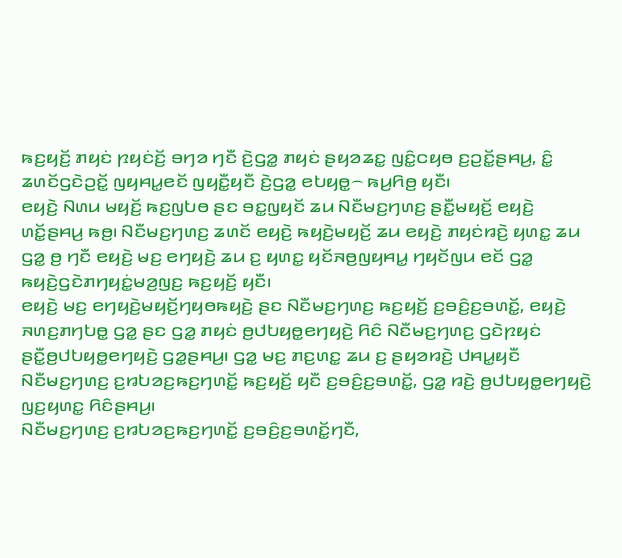ꤒꤢ꤬ꤟꤢꤩ꤬ ꤊꤟꤢꤦ ꤐꤟꤢꤦꤢꤩ꤬ ꤋꤚꤤ ꤚꤢꤪ ꤢꤧ꤬ꤞꤤ꤭ ꤊꤟꤢꤦ ꤔꤟꤤꤘꤢ꤭ ꤜꤢꤨ꤭ꤍꤟꤥ ꤢ꤬ꤑꤢꤩ꤭ꤔꤌꤣ꤬, ꤢꤨ꤭ ꤘꤛꤢꤩꤞꤢꤧꤑꤢꤩ꤭ ꤜꤟꤌꤣ꤭ꤕꤢꤩ ꤜꤟꤢꤪ꤭ꤟꤢꤪ ꤢꤧ꤬ꤞꤤ꤭ ꤕꤝꤟꤥ꤭꤮ ꤒꤣ꤬ꤖꤥ꤬ ꤟꤢꤪ꤯
ꤕꤟꤢꤧ꤬ ꤡꤛꤣ ꤗꤟꤢꤩ꤬ ꤒꤢ꤬ꤜꤝꤥ ꤔꤢ ꤋꤢ꤭ꤜꤟꤢꤩ ꤘꤣ ꤡꤢꤪꤗꤢ꤬ꤚꤛꤢ꤬ ꤔꤢꤪ꤭ꤗꤟꤢꤩ꤬ ꤕꤟꤢꤧ꤬ ꤛꤢꤩ꤭ꤔꤌꤣ꤬ ꤒꤥ꤬꤯ ꤡꤢꤪꤗꤢ꤬ꤚꤛꤢ꤬ ꤘꤛꤢꤩ ꤕꤟꤢꤧ꤬ ꤒꤟꤢꤧ꤬ꤗꤟꤢꤩ꤬ ꤘꤣ ꤕꤟꤢꤧ꤬ ꤊꤟꤢꤦꤙꤢꤧ꤬ ꤟꤛꤢ꤭ ꤘꤣ ꤞꤤ꤭ ꤥ꤬ ꤚꤢꤪ ꤕꤟꤢꤧ꤬ ꤗꤢ꤬ ꤕꤚꤟꤢꤧ꤬ ꤘꤣ ꤢ꤬ ꤟꤛꤢ꤭ ꤟꤢꤩꤏꤥ꤬ꤜꤟꤌꤣ꤭ ꤚꤟꤢꤩꤜꤣ ꤕꤢꤩ ꤞꤤ꤭ ꤒꤟꤢꤧ꤬ꤞꤢꤧꤊꤚꤟꤢꤦ꤭ꤗꤤ꤬ꤜꤢ꤬ ꤒꤢ꤬ꤟꤢꤩ꤬ ꤟꤢꤪ꤯
ꤕꤟꤢꤧ꤬ ꤗꤢ꤬ ꤕꤚꤟꤢꤧ꤬ꤗꤟꤢꤩ꤬ꤚꤟꤥꤒꤟꤢꤧ꤬ ꤔꤢ ꤡꤢꤪꤗꤢ꤬ꤚꤛꤢ꤬ ꤒꤢ꤬ꤟꤢꤩ꤬ ꤢ꤬ꤋꤢꤨ꤬ꤢ꤬ꤋꤛꤢꤩ꤭, ꤕꤟꤢꤧ꤬ ꤏꤛꤢ꤬ꤊꤚꤝꤥ꤭ ꤞꤤ꤭ ꤔꤢ ꤞꤤ꤭ ꤊꤟꤢꤦ ꤥ꤬ꤓꤝꤟꤥ꤭ꤕꤚꤟꤢꤧ꤬ ꤖꤢꤨ ꤡꤢꤪꤗꤢ꤬ꤚꤛꤢ꤬ ꤞꤢꤧꤐꤟꤢꤦ ꤔꤢꤪ꤭ꤥ꤬ꤓꤝꤟꤥ꤭ꤕꤚꤟꤢꤧ꤬ ꤞꤤ꤭ꤔꤌꤣ꤬꤯ ꤞꤤ꤭ ꤗꤢ꤬ ꤊꤢ꤬ꤛꤢ꤭ ꤘꤣ ꤢ꤬ ꤔꤟꤤꤙꤢꤧ꤬ ꤓꤌꤣ꤭ꤟꤢꤪ ꤡꤢꤪꤗꤢ꤬ꤚꤛꤢ꤬ ꤢ꤬ꤙꤝꤤꤢ꤬ꤒꤢ꤬ꤚꤛꤢꤩ꤭ ꤒꤢ꤬ꤟꤢꤩ꤬ ꤟꤢꤪ ꤢ꤬ꤋꤢꤨ꤬ꤢ꤬ꤋꤛꤢꤩ꤭, ꤞꤤ꤭ ꤙꤢꤧ꤬ ꤥ꤬ꤓꤝꤟꤥ꤭ꤕꤚꤟꤢꤧ꤬ ꤜꤢ꤬ꤟꤛꤢ꤭ ꤖꤢꤨꤔꤌꤣ꤬꤯
ꤡꤢꤪꤗꤢ꤬ꤚꤛꤢ꤬ ꤢ꤬ꤙꤝꤤꤢ꤬ꤒꤢ꤬ꤚꤛꤢꤩ꤭ ꤢ꤬ꤋꤢꤨ꤬ꤢ꤬ꤋꤛꤢꤩ꤭ꤚꤢꤪ,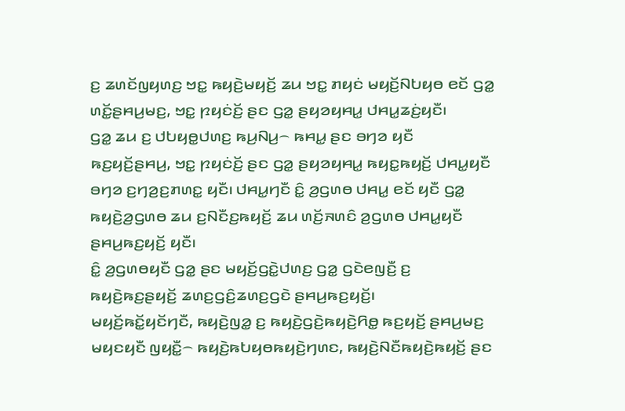ꤢ꤬ ꤘꤛꤢꤩꤜꤟꤛꤢ꤬ ꤠꤢ꤭ ꤒꤟꤢꤧ꤬ꤗꤟꤢꤩ꤬ ꤘꤣ ꤠꤢ꤭ ꤊꤟꤢꤦ ꤗꤟꤢꤩ꤬ꤡꤝꤟꤥ ꤕꤢꤩ ꤞꤤ꤭ ꤛꤢꤩ꤭ꤔꤌꤣ꤬ꤗꤢ꤬, ꤠꤢ꤭ ꤐꤟꤢꤦꤢꤩ꤬ ꤔꤢ ꤞꤤ꤭ ꤔꤟꤤꤟꤌꤣ꤭ ꤓꤌꤣ꤭ꤘꤢꤦ꤬ꤟꤢꤪ꤯
ꤞꤤ꤭ ꤘꤣ ꤢ꤬ ꤓꤝꤟꤥ꤭ꤓꤛꤢ꤬ ꤒꤣ꤬ꤡꤣ꤬꤮ ꤒꤌꤣ꤭ ꤔꤢ ꤋꤚꤤ ꤟꤢꤪ ꤒꤢ꤬ꤟꤢꤩ꤬ꤔꤌꤣ꤬, ꤠꤢ꤭ ꤐꤟꤢꤦꤢꤩ꤬ ꤔꤢ ꤞꤤ꤭ ꤔꤟꤤꤟꤌꤣ꤭ ꤒꤟꤢ꤭ꤒꤟꤢꤩ꤬ ꤓꤌꤣ꤭ꤟꤢꤪ ꤋꤚꤤ ꤢ꤬ꤚꤤ꤬ꤢ꤬ꤊꤛꤢ꤭ ꤟꤢꤪ꤯ ꤓꤌꤣ꤭ꤚꤢꤪ ꤢꤨ꤭ ꤤ꤬ꤞꤛꤥ ꤓꤌꤣ꤭ ꤕꤢꤩ ꤟꤢꤪ ꤞꤤ꤭ ꤒꤟꤢꤧ꤬ꤤ꤬ꤞꤛꤥ ꤘꤣ ꤢ꤬ꤡꤢꤪꤢ꤬ꤒꤟꤢꤩ꤬ ꤘꤣ ꤛꤢꤩ꤬ꤏꤛꤢꤨ ꤤ꤬ꤞꤛꤥ ꤓꤌꤣ꤭ꤟꤢꤪ ꤔꤌꤣ꤬ꤒꤢ꤬ꤟꤢꤩ꤬ ꤟꤢꤪ꤯
ꤢꤨ꤭ ꤤ꤬ꤞꤛꤥꤟꤢꤪ ꤞꤤ꤭ ꤔꤢ ꤗꤟꤢꤩ꤬ꤞꤢꤧ꤭ꤓꤛꤢ꤬ ꤞꤤ꤭ ꤞꤢꤧꤕꤜꤢꤪ꤬ ꤢ꤬ ꤒꤟꤢꤧ꤬ꤒꤢ꤬ꤔꤟꤢꤩ꤬ ꤘꤛꤢ꤬ꤞꤢꤨ꤬ꤘꤛꤢ꤬ꤞꤢꤧ ꤔꤌꤣ꤬ꤒꤢ꤬ꤟꤢꤩ꤬꤯
ꤗꤟꤢꤩ꤬ꤒꤢꤩ꤭ꤟꤢꤩꤚꤢꤪ, ꤒꤟꤢꤧ꤬ꤜꤤ꤭ ꤢ꤬ ꤒꤟꤢꤧ꤬ꤞꤢꤧ꤬ꤒꤟꤢꤧ꤬ꤖꤥ꤭ ꤒꤢ꤬ꤟꤢꤩ꤬ ꤔꤌꤣ꤬ꤗꤢ꤬ ꤗꤟꤢꤟꤢꤪ ꤜꤟꤢꤪ꤭꤮ ꤒꤟꤢꤧ꤬ꤒꤝꤟꤥꤒꤟꤢꤧ꤬ꤚꤛꤢ, ꤒꤟꤢꤧ꤬ꤡꤢꤪꤒꤟꤢꤧ꤬ꤒꤟꤢꤩ꤬ ꤔꤢ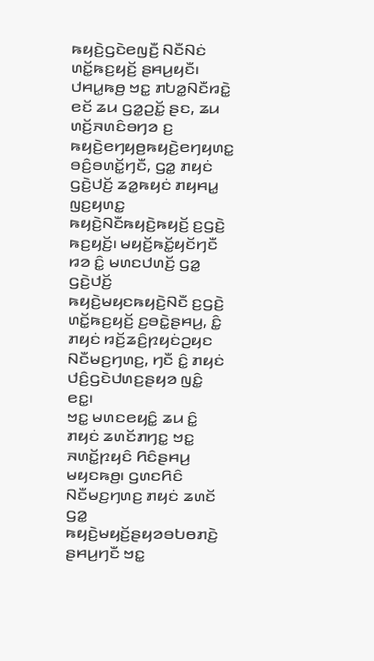ꤒꤟꤢꤧ꤬ꤞꤢꤧꤕꤜꤢꤪ꤬ ꤡꤢꤪꤡꤢꤦ ꤛꤢꤩ꤭ꤒꤢ꤬ꤟꤢꤩ꤬ ꤔꤌꤣ꤬ꤟꤢꤪ꤯
ꤓꤌꤣ꤭ꤒꤥ꤬ ꤠꤢ꤭ ꤊꤝꤤ꤭ꤡꤢꤪꤙꤢꤧ꤭ ꤕꤢꤩ ꤘꤣ ꤞꤤ꤭ꤑꤢꤩ꤭ ꤔꤢ, ꤘꤣ ꤛꤢꤩ꤬ꤏꤛꤢꤨꤋꤚꤤ ꤢ꤬ ꤒꤟꤢꤧ꤬ꤕꤚꤟꤥ꤬ꤒꤟꤢꤧ꤬ꤕꤚꤟꤛꤢ꤭ ꤋꤢꤨ꤬ꤋꤛꤢꤩ꤭ꤚꤢꤪ, ꤞꤤ꤭ ꤊꤟꤢꤦ ꤞꤢꤧ꤬ꤓꤢꤩ꤬ ꤘꤤ꤭ꤒꤟꤢꤦ ꤊꤟꤌꤣ꤭ ꤜꤢ꤬ꤟꤛꤢ꤭ ꤒꤟꤢꤧ꤬ꤡꤢꤪꤒꤟꤢꤧ꤬ꤒꤟꤢꤩ꤬ ꤢ꤬ꤞꤢꤧ꤬ ꤒꤢ꤬ꤟꤢꤩ꤬꤯ ꤗꤟꤢꤩ꤬ꤒꤢꤩ꤭ꤟꤢꤩꤚꤢꤪ ꤙꤤ ꤢꤨ꤭ ꤗꤛꤢꤓꤛꤢꤩ꤬ ꤞꤤ꤭ ꤞꤢꤧ꤬ꤓꤢꤩ꤬ ꤒꤟꤢꤧ꤬ꤗꤟꤢꤒꤟꤢꤧ꤬ꤡꤢꤪ ꤢ꤬ꤞꤢꤧ꤬ ꤛꤢꤩ꤭ꤒꤢ꤬ꤟꤢꤩ꤬ ꤢ꤬ꤋꤢꤧ꤭ꤔꤌꤣ꤬, ꤢꤨ꤭ ꤊꤟꤢꤦ ꤙꤢꤩ꤬ꤘꤢꤨ꤬ꤐꤟꤢꤦꤑꤟꤢ ꤡꤢꤪꤗꤢ꤬ꤚꤛꤢ꤬, ꤚꤢꤪ ꤢꤨ꤭ ꤊꤟꤢꤦ ꤓꤢꤨ꤬ꤞꤢꤧꤓꤛꤢ꤬ꤔꤟꤤ ꤜꤢꤨ꤭ ꤕꤢ꤭꤯
ꤠꤢ꤭ ꤗꤛꤢꤕꤟꤢꤨ꤭ ꤘꤣ ꤢꤨ꤭ ꤊꤟꤢꤦ ꤘꤛꤢꤩꤊꤚꤢ꤭ ꤠꤢ꤭ ꤏꤛꤢꤩ꤭ꤐꤟꤢꤨ ꤖꤢꤨꤔꤌꤣ꤬ ꤗꤟꤢꤒꤥ꤬꤯ ꤞꤛꤢꤖꤢꤨ ꤡꤢꤪꤗꤢ꤬ꤚꤛꤢ꤬ ꤊꤟꤢꤦ ꤘꤛꤢꤩ ꤞꤤ꤭ ꤒꤟꤢꤧ꤬ꤗꤟꤢꤩ꤬ꤔꤟꤤꤋꤝꤥꤊꤢꤧ꤬ ꤔꤌꤣ꤬ꤚꤢꤪ ꤠꤢ꤭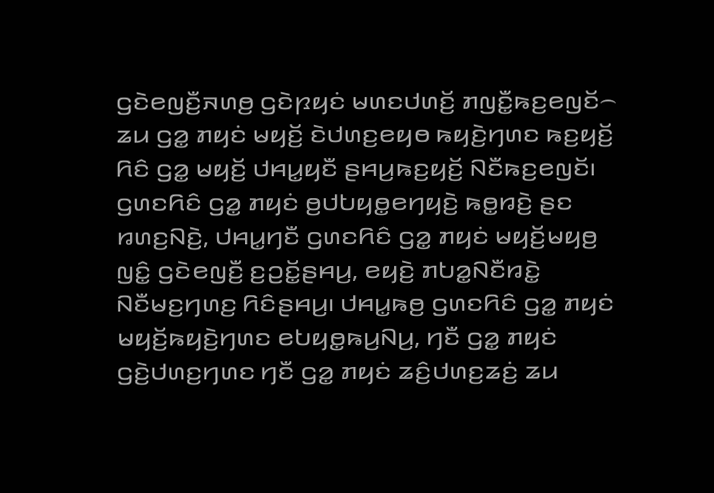ꤞꤢꤧꤕꤜꤢꤪ꤬ꤏꤛꤥ꤬ ꤞꤢꤧꤐꤟꤢꤦ ꤗꤛꤢꤓꤛꤢꤩ꤬ ꤊꤜꤢꤪ꤭ꤒꤢ꤬ꤕꤜꤢꤩ꤮ ꤘꤣ ꤞꤤ꤭ ꤊꤟꤢꤦ ꤗꤟꤢꤩ꤬ ꤢꤧꤓꤛꤢ꤬ꤕꤟꤥ ꤒꤟꤢꤧ꤬ꤚꤛꤢ ꤒꤢ꤬ꤟꤢꤩ꤬ ꤖꤢꤨ ꤞꤤ꤭ ꤗꤟꤢꤩ꤬ ꤓꤌꤣ꤭ꤟꤢꤪ ꤔꤌꤣ꤬ꤒꤢ꤬ꤟꤢꤩ꤬ ꤡꤢꤪꤒꤢ꤬ꤕꤜꤢꤩ꤯
ꤞꤛꤢꤖꤢꤨ ꤞꤤ꤭ ꤊꤟꤢꤦ ꤥ꤬ꤓꤝꤟꤥ꤭ꤕꤚꤟꤢꤧ꤬ ꤒꤥ꤭ꤙꤢꤧ꤬ ꤔꤢ ꤙꤛꤢ꤬ꤡꤢꤧ꤬, ꤓꤌꤣ꤭ꤚꤢꤪ ꤞꤛꤢꤖꤢꤨ ꤞꤤ꤭ ꤊꤟꤢꤦ ꤗꤟꤢꤩ꤬ꤗꤟꤥ꤬ ꤜꤢꤨ꤭ ꤞꤢꤧꤕꤜꤢꤪ꤬ ꤢ꤬ꤑꤢꤩ꤭ꤔꤌꤣ꤬, ꤕꤟꤢꤧ꤬ ꤊꤝꤤ꤭ꤡꤢꤪꤙꤢꤧ꤭ ꤡꤢꤪꤗꤢ꤬ꤚꤛꤢ꤬ ꤖꤢꤨꤔꤌꤣ꤬꤯ ꤓꤌꤣ꤭ꤒꤥ꤬ ꤞꤛꤢꤖꤢꤨ ꤞꤤ꤭ ꤊꤟꤢꤦ ꤗꤟꤢꤩ꤬ꤒꤟꤢꤧ꤬ꤚꤛꤢ ꤕꤝꤟꤥ꤭ꤒꤣ꤬ꤡꤣ꤬, ꤚꤢꤪ ꤞꤤ꤭ ꤊꤟꤢꤦ ꤞꤢꤧ꤬ꤓꤛꤢ꤬ꤚꤛꤢ ꤚꤢꤪ ꤞꤤ꤭ ꤊꤟꤢꤦ ꤘꤢꤨ꤬ꤓꤛꤢ꤬ꤘꤢꤦ꤬ ꤘꤣ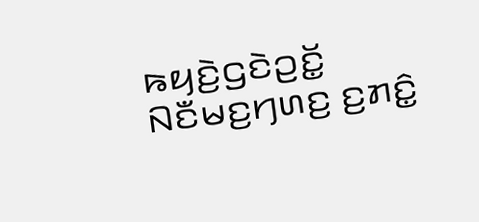ꤒꤟꤢꤧ꤬ꤞꤢꤧꤑꤢꤩ꤭ ꤡꤢꤪꤗꤢ꤬ꤚꤛꤢ꤬ ꤢ꤬ꤊꤢꤨ꤭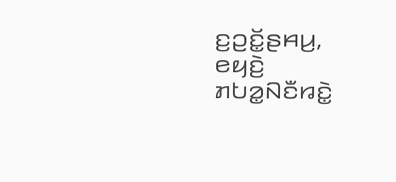ꤢ꤬ꤑꤢꤩ꤭ꤔꤌꤣ꤬, ꤕꤟꤢꤧ꤬ ꤊꤝꤤ꤭ꤡꤢꤪꤙꤢꤧ꤭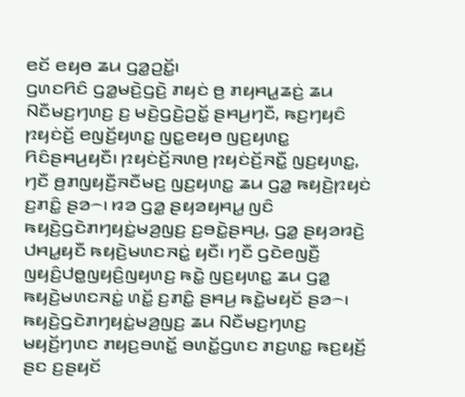ꤕꤢꤩ ꤕꤟꤥ ꤘꤣ ꤞꤤ꤭ꤑꤢꤩ꤭꤯
ꤞꤛꤢꤖꤢꤨ ꤞꤤ꤭ꤗꤢꤧ꤬ꤞꤢꤧ꤬ ꤊꤟꤢꤦ ꤥ꤬ ꤊꤟꤌꤣ꤭ꤘꤢꤦ꤬ ꤘꤣ ꤡꤢꤪꤗꤢ꤬ꤚꤛꤢ꤬ ꤢ꤬ ꤗꤢꤧ꤬ꤞꤢꤧ꤬ꤑꤢꤩ꤭ ꤔꤌꤣ꤬ꤚꤢꤪ, ꤒꤢ꤬ꤚꤟꤢꤨ ꤐꤟꤢꤦꤢꤩ꤬ ꤕꤜꤢꤩ꤬ꤟꤛꤢ꤭ ꤜꤢ꤭ꤕꤟꤥ ꤜꤢ꤬ꤟꤛꤢ꤭ ꤖꤢꤨꤔꤌꤣ꤬ꤟꤢꤪ꤯ ꤐꤟꤢꤦꤢꤩ꤬ꤏꤛꤥ꤬ ꤐꤟꤢꤦꤢꤩ꤬ꤏꤢꤪ꤭ ꤜꤢ꤬ꤟꤛꤢ꤭, ꤚꤢꤪ ꤥ꤬ꤊꤜꤟꤢꤪ꤬ꤏꤢꤪꤗꤢ꤬ ꤜꤢ꤬ꤟꤛꤢ꤭ ꤘꤣ ꤞꤤ꤭ ꤒꤟꤢꤧ꤬ꤐꤟꤢꤦ ꤢ꤬ꤊꤢꤨ꤭ ꤔꤤ꤮꤯ ꤙꤤ ꤞꤤ꤭ ꤔꤟꤤꤟꤌꤣ꤭ ꤜꤢꤨ ꤒꤟꤢꤧ꤬ꤞꤢꤧꤊꤚꤟꤢꤦ꤭ꤗꤤ꤬ꤜꤢ꤬ ꤢ꤬ꤋꤢꤧ꤭ꤔꤌꤣ꤬, ꤞꤤ꤭ ꤔꤟꤤꤙꤢꤧ꤬ ꤓꤌꤣ꤭ꤟꤢꤪ ꤒꤟꤢꤧ꤬ꤗꤛꤢꤏꤢꤦ꤭ ꤟꤢꤪ꤯ ꤚꤢꤪ ꤞꤢꤧꤕꤜꤢꤪ꤬ ꤜꤟꤢꤨ꤬ꤓꤥ꤭ꤜꤟꤢꤨ꤬ꤜꤟꤛꤢ꤬ ꤒꤢꤧ꤭ ꤜꤢ꤬ꤟꤛꤢ꤭ ꤘꤣ ꤞꤤ꤭ ꤒꤟꤢꤧ꤬ꤗꤛꤢꤏꤢꤦ꤭ ꤛꤢꤩ꤭ ꤢ꤬ꤊꤢꤨ꤭ ꤔꤌꤣ꤬ ꤒꤢꤧ꤭ꤗꤟꤢꤩ ꤔꤤ꤮꤯ ꤒꤟꤢꤧ꤬ꤞꤢꤧꤊꤚꤟꤢꤦ꤭ꤗꤤ꤬ꤜꤢ꤬ ꤘꤣ ꤡꤢꤪꤗꤢ꤬ꤚꤛꤢ꤬ ꤗꤟꤢꤩ꤬ꤚꤛꤢ ꤊꤟꤢ꤬ꤋꤛꤢꤩ꤭ ꤋꤛꤢꤩ꤭ꤞꤛꤢ ꤊꤢ꤬ꤛꤢ꤭ ꤒꤢ꤬ꤟꤢꤩ꤬ ꤔꤢ ꤢ꤬ꤔꤟꤢꤩ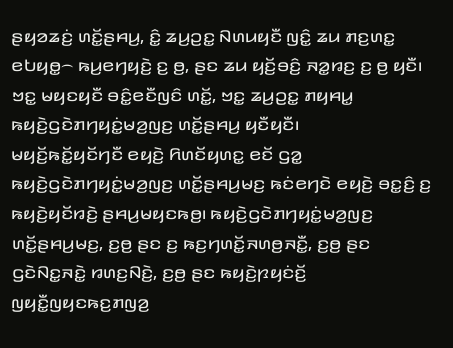ꤔꤟꤤꤘꤢꤦ꤬ ꤛꤢꤩ꤭ꤔꤌꤣ꤬, ꤢꤨ꤭ ꤘꤣ꤬ꤑꤢ꤭ ꤡꤛꤣꤟꤢꤪ ꤜꤢꤨ꤭ ꤘꤣ ꤊꤢ꤬ꤛꤢ꤭ ꤕꤝꤟꤥ꤭꤮ ꤒꤣ꤬ꤕꤚꤟꤢꤧ꤬ ꤢ꤬ ꤥ꤬, ꤔꤢ ꤘꤣ ꤟꤢꤩ꤬ꤋꤢꤨ꤬ ꤏꤤ꤭ꤙꤢ꤬ ꤢ꤬ ꤥ꤬ ꤟꤢꤪ꤯ ꤠꤢ꤭ ꤗꤟꤢꤟꤢꤪ ꤋꤢꤨ꤭ꤕꤢꤪꤜꤢꤨ ꤛꤢꤩ꤭, ꤠꤢ꤭ ꤘꤣ꤬ꤑꤢ꤭ ꤊꤟꤌꤣ꤭ ꤒꤟꤢꤧ꤬ꤞꤢꤧꤊꤚꤟꤢꤦ꤭ꤗꤤ꤬ꤜꤢ꤬ ꤛꤢꤩ꤭ꤔꤌꤣ꤬ ꤟꤢꤪꤟꤢꤪ꤯
ꤗꤟꤢꤩ꤬ꤒꤢꤩ꤭ꤟꤢꤩꤚꤢꤪ ꤕꤟꤢꤧ꤬ ꤖꤛꤢꤩꤟꤛꤢ꤭ ꤕꤢꤩ ꤞꤤ꤭ ꤒꤟꤢꤧ꤬ꤞꤢꤧꤊꤚꤟꤢꤦ꤭ꤗꤤ꤬ꤜꤢ꤬ ꤛꤢꤩ꤭ꤔꤌꤣ꤬ꤗꤢ꤬ ꤒꤢꤦꤕꤚꤢꤧ ꤕꤟꤢꤧ꤬ ꤋꤢ꤭ꤢꤨ꤬ ꤢ꤬ ꤒꤟꤢꤧ꤬ꤟꤢꤩꤙꤢꤧ꤬ ꤔꤌꤣ꤬ꤗꤟꤢꤒꤥ꤬꤯ ꤒꤟꤢꤧ꤬ꤞꤢꤧꤊꤚꤟꤢꤦ꤭ꤗꤤ꤬ꤜꤢ꤬ ꤛꤢꤩ꤭ꤔꤌꤣ꤬ꤗꤢ꤬, ꤢ꤬ꤥ꤬ ꤔꤢ ꤢ꤬ ꤒꤢ꤬ꤚꤛꤢꤩ꤭ꤏꤛꤥ꤬ꤏꤢꤪ꤭, ꤢ꤬ꤥ꤬ ꤔꤢ ꤞꤢꤧꤡꤢ꤭ꤏꤢꤧ꤭ ꤙꤛꤢ꤬ꤡꤢꤧ꤬, ꤢ꤬ꤥ꤬ ꤔꤢ ꤒꤟꤢꤧ꤬ꤐꤟꤢꤦꤢꤩ꤬ ꤜꤟꤢꤪ꤭ꤜꤟꤢꤒꤢ꤬ꤊꤜꤤ꤬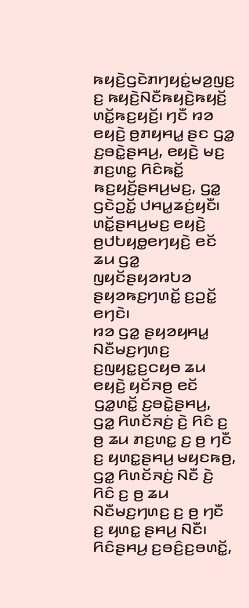ꤒꤟꤢꤧ꤬ꤞꤢꤧꤊꤚꤟꤢꤦ꤭ꤗꤤ꤬ꤜꤢ꤬ ꤢ꤬ ꤒꤟꤢꤧ꤬ꤡꤢꤪꤒꤟꤢꤧ꤬ꤒꤟꤢꤩ꤬ ꤛꤢꤩ꤭ꤒꤢ꤬ꤟꤢꤩ꤬꤯ ꤚꤢꤪ ꤙꤤ ꤕꤟꤢꤧ꤬ ꤥ꤬ꤊꤟꤌꤣ꤭ ꤔꤢ ꤞꤤ꤭ ꤢ꤬ꤋꤢꤧ꤭ꤔꤌꤣ꤬, ꤕꤟꤢꤧ꤬ ꤗꤢ꤬ ꤊꤢ꤬ꤛꤢ꤭ ꤖꤢꤨꤒꤢꤩ꤭ ꤒꤢ꤬ꤟꤢꤩ꤬ꤔꤌꤣ꤬ꤗꤢ꤬, ꤞꤤ꤭ ꤞꤢꤧꤑꤢꤩ꤭ ꤓꤌꤣ꤭ꤘꤢꤦ꤬ꤟꤢꤪ꤯ ꤛꤢꤩ꤭ꤔꤌꤣ꤬ꤗꤢ꤬ ꤕꤟꤢꤧ꤬ ꤥ꤬ꤓꤝꤟꤥ꤭ꤕꤚꤟꤢꤧ꤬ ꤕꤢꤩ ꤘꤣ ꤞꤤ꤭ ꤜꤟꤢꤩꤔꤟꤤꤙꤝꤤ ꤔꤟꤤꤒꤢ꤬ꤚꤛꤢꤩ꤭ ꤢ꤬ꤑꤢꤩ꤭ ꤕꤚꤢꤧ꤯
ꤙꤤ ꤞꤤ꤭ ꤔꤟꤤꤟꤌꤣ꤭ ꤡꤢꤪꤗꤢ꤬ꤚꤛꤢ꤬ ꤢ꤬ꤜꤟꤢ꤭ꤢ꤬ꤍꤟꤥ ꤘꤣ ꤕꤟꤢꤧ꤬ ꤟꤢꤩꤏꤥ꤬ ꤕꤢꤩ ꤞꤤ꤭ꤛꤢꤩ꤭ ꤢ꤬ꤋꤢꤧ꤭ꤔꤌꤣ꤬, ꤞꤤ꤭ ꤖꤛꤢꤩꤏꤢꤦ꤬ ꤢꤧ꤬ ꤖꤢꤨ ꤢ꤬ ꤥ꤬ ꤘꤣ ꤊꤢ꤬ꤛꤢ꤭ ꤢ꤬ ꤥ꤬ ꤚꤢꤪ ꤢ꤬ ꤟꤛꤢ꤭ꤔꤌꤣ꤬ ꤗꤟꤢꤒꤥ꤬, ꤞꤤ꤭ ꤖꤛꤢꤩꤏꤢꤦ꤬ ꤡꤢꤪ ꤢꤧ꤬ ꤖꤢꤨ ꤢ꤬ ꤥ꤬ ꤘꤣ ꤡꤢꤪꤗꤢ꤬ꤚꤛꤢ꤬ ꤢ꤬ ꤥ꤬ ꤚꤢꤪ ꤢ꤬ ꤟꤛꤢ꤭ ꤔꤌꤣ꤬ ꤡꤢꤪ꤯ ꤖꤢꤨꤔꤌꤣ꤬ ꤢ꤬ꤋꤢꤨ꤬ꤢ꤬ꤋꤛꤢꤩ꤭,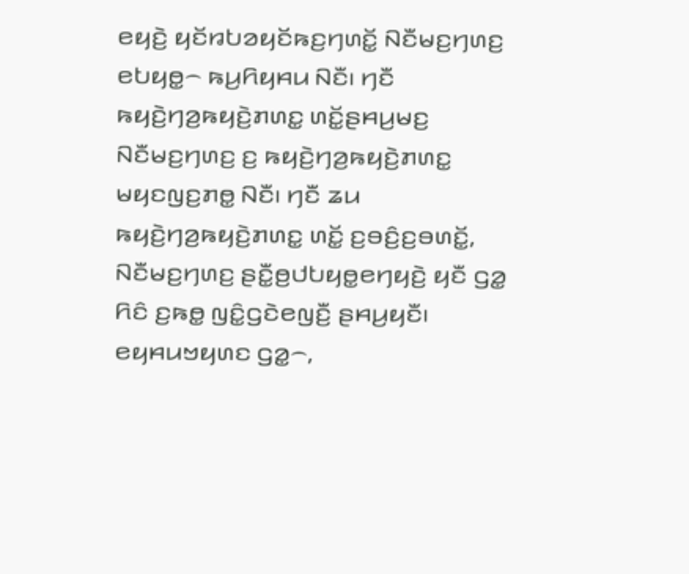ꤕꤟꤢꤧ꤬ ꤟꤢꤩꤙꤝꤤꤟꤢꤩꤒꤢ꤬ꤚꤛꤢꤩ꤭ ꤡꤢꤪꤗꤢ꤬ꤚꤛꤢ꤬ ꤕꤝꤟꤥ꤭꤮ ꤒꤣ꤬ꤖꤟꤌꤣ ꤡꤢꤪ꤯ ꤚꤢꤪ ꤒꤟꤢꤧ꤬ꤚꤤ꤬ꤒꤟꤢꤧ꤬ꤊꤛꤢ꤭ ꤛꤢꤩ꤭ꤔꤌꤣ꤬ꤗꤢ꤬ ꤡꤢꤪꤗꤢ꤬ꤚꤛꤢ꤬ ꤢ꤬ ꤒꤟꤢꤧ꤬ꤚꤤ꤬ꤒꤟꤢꤧ꤬ꤊꤛꤢ꤭ ꤗꤟꤢꤜꤢ꤬ꤊꤥ꤭ ꤡꤢꤪ꤯ ꤚꤢꤪ ꤘꤣ ꤒꤟꤢꤧ꤬ꤚꤤ꤬ꤒꤟꤢꤧ꤬ꤊꤛꤢ꤭ ꤛꤢꤩ꤭ ꤢ꤬ꤋꤢꤨ꤬ꤢ꤬ꤋꤛꤢꤩ꤭, ꤡꤢꤪꤗꤢ꤬ꤚꤛꤢ꤬ ꤔꤢꤪ꤭ꤥ꤬ꤓꤝꤟꤥ꤭ꤕꤚꤟꤢꤧ꤬ ꤟꤢꤪ ꤞꤤ꤭ ꤖꤢꤨ ꤢ꤬ꤒꤥ꤭ ꤜꤢꤨ꤭ꤞꤢꤧꤕꤜꤢꤪ꤬ ꤔꤌꤣ꤬ꤟꤢꤪ꤯
ꤕꤟꤌꤣꤠꤟꤛꤢ ꤞꤤ꤭꤮,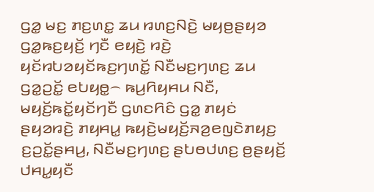ꤞꤤ꤭ ꤗꤢ꤬ ꤊꤢ꤬ꤛꤢ꤭ ꤘꤣ ꤙꤛꤢ꤬ꤡꤢꤧ꤬ ꤗꤟꤥ꤬ꤔꤟꤤ ꤞꤤ꤭ꤒꤢ꤬ꤟꤢꤩ꤬ ꤚꤢꤪ ꤕꤟꤢꤧ꤬ ꤙꤢꤧ꤬ ꤟꤢꤩꤙꤝꤤꤟꤢꤩꤒꤢ꤬ꤚꤛꤢꤩ꤭ ꤡꤢꤪꤗꤢ꤬ꤚꤛꤢ꤬ ꤘꤣ ꤞꤤ꤭ꤑꤢꤩ꤭ ꤕꤝꤟꤥ꤭꤮ ꤒꤣ꤬ꤖꤟꤌꤣ ꤡꤢꤪ, ꤗꤟꤢꤩ꤬ꤒꤢꤩ꤭ꤟꤢꤩꤚꤢꤪ ꤞꤛꤢꤖꤢꤨ ꤞꤤ꤭ ꤊꤟꤢꤦ ꤔꤟꤤꤙꤢꤧ꤬ ꤊꤟꤌꤣ꤭ ꤒꤟꤢꤧ꤬ꤗꤟꤢꤩ꤬ꤏꤤ꤬ꤕꤜꤢꤧꤊꤟꤢ꤬ ꤢ꤬ꤑꤢꤩ꤭ꤔꤌꤣ꤬, ꤡꤢꤪꤗꤢ꤬ꤚꤛꤢ꤬ ꤔꤝꤥꤓꤛꤢ꤬ ꤥ꤬ꤔꤟꤢꤩ꤬ ꤓꤌꤣ꤭ꤟꤢꤪ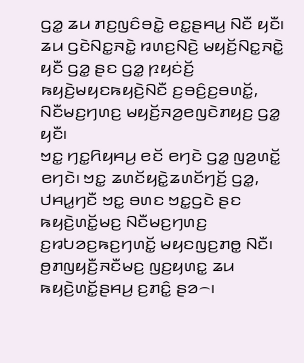ꤞꤤ꤭ ꤘꤣ ꤊꤢ꤬ꤜꤢꤨꤋꤢꤧ꤭ ꤕꤢ꤭ꤔꤌꤣ꤬ ꤡꤢꤪ ꤟꤢꤪ꤯ ꤘꤣ ꤞꤢꤧꤡꤢ꤭ꤏꤢꤧ꤭ ꤙꤛꤢ꤬ꤡꤢꤧ꤬ ꤗꤟꤢꤩ꤬ꤡꤢ꤭ꤏꤢꤧ꤭ ꤟꤢꤪ ꤞꤤ꤭ ꤔꤢ ꤞꤤ꤭ ꤐꤟꤢꤦꤢꤩ꤬ ꤒꤟꤢꤧ꤬ꤗꤟꤢꤒꤟꤢꤧ꤬ꤡꤢꤪ ꤢ꤬ꤋꤢꤨ꤬ꤢ꤬ꤋꤛꤢꤩ꤭, ꤡꤢꤪꤗꤢ꤬ꤚꤛꤢ꤬ ꤗꤟꤢꤩ꤬ꤏꤤ꤬ꤕꤜꤢꤧꤊꤟꤢ꤬ ꤞꤤ꤭ ꤟꤢꤪ꤯
ꤠꤢ꤭ ꤚꤢ꤭ꤖꤟꤌꤣ꤬ ꤕꤢꤩ ꤕꤚꤢꤧ ꤞꤤ꤭ ꤜꤤ꤬ꤛꤢꤩ꤭ ꤕꤚꤢꤧ꤯ ꤠꤢ꤭ ꤘꤛꤢꤩꤟꤢꤧ꤭ꤘꤛꤢꤩꤚꤢꤩ꤬ ꤞꤤ꤭, ꤓꤌꤣ꤭ꤚꤢꤪ ꤠꤢ꤭ ꤋꤛꤢ ꤠꤢ꤭ꤞꤢꤧ ꤔꤢ ꤒꤟꤢꤧ꤬ꤛꤢꤩ꤭ꤗꤢ꤬ ꤡꤢꤪꤗꤢ꤬ꤚꤛꤢ꤬ ꤢ꤬ꤙꤝꤤꤢ꤬ꤒꤢ꤬ꤚꤛꤢꤩ꤭ ꤗꤟꤢꤜꤢ꤬ꤊꤥ꤭ ꤡꤢꤪ꤯ ꤥ꤬ꤊꤜꤟꤢꤪ꤬ꤏꤢꤪꤗꤢ꤬ ꤜꤢ꤬ꤟꤛꤢ꤭ ꤘꤣ ꤒꤟꤢꤧ꤬ꤛꤢꤩ꤭ꤔꤌꤣ꤬ ꤢ꤬ꤊꤢꤨ꤭ ꤔꤤ꤮꤯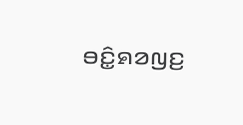ꤋꤢꤨ꤭ꤎꤤꤜꤢ꤬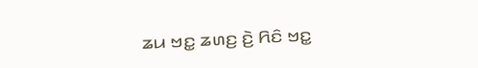ꤘꤣ ꤠꤢ꤭ ꤘꤛꤢ꤬ ꤢꤧ꤬ ꤖꤢꤨ ꤠꤢ꤭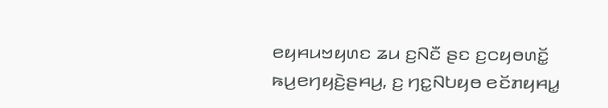ꤕꤟꤌꤣꤠꤟꤛꤢ ꤘꤣ ꤢ꤬ꤡꤢꤪ ꤔꤢ ꤢ꤬ꤍꤟꤥꤛꤢꤩ꤭ ꤒꤣ꤬ꤕꤚꤟꤢꤧ꤬ꤔꤌꤣ꤬, ꤢ꤬ ꤚꤢ꤭ꤡꤝꤟꤥ ꤕꤢꤩꤊꤟꤌꤣ꤭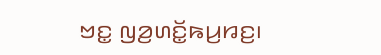ꤠꤢ꤭ ꤜꤤ꤬ꤛꤢꤩ꤭ꤒꤣ꤬ꤙꤢ꤬꤯